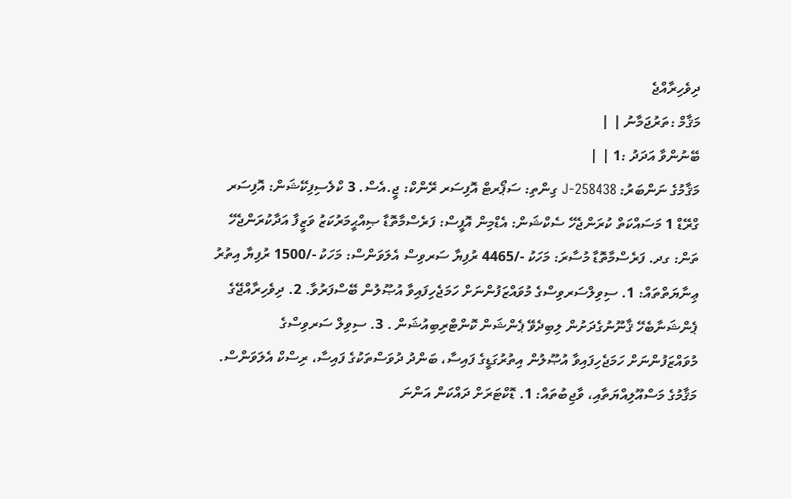ދިވެހިރާއްޖެ
މަޤާމް :ތަރުޖަމާނު | |
ބޭނުންވާ އަދަދު :1 | |
މަޤާމުގެ ނަންބަރު: J-258438 ގިންތި: ސަޕޯރޓް އޮފިސަރ ރޭންކް: ޖީ.އެސް. 3 ކްލެސިފިކޭޝަން: އޮފިސަރ ގްރޭޑް 1 މަސައްކަތް ކުރަންޖެހޭ ސެކްޝަން: އެޑްމިން އޮފީސް: ފަރެސްމާތޮޑާ ޞިއްޙީމަރުކަޒު ވަޒީފާ އަދާކުރަންޖެހޭ ތަން: ގދ. ފަރެސްމާތޮޑާ މުސާރަ: މަހަކު -/4465 ރުފިޔާ ސަރވިސް އެލަވަންސް: މަހަކު -/1500 ރުފިޔާ އިތުރު ޢިނާޔަތްތައް: 1. ސިވިލްސަރވިސްގެ މުވައްޒަފުންނަށް ހަމަޖެހިފައިވާ އުޞޫލުން ބޭސްފަރުވާ. 2. ދިވެހިރާއްޖޭގެ ޕެންޝަނާބެހޭ ޤާނޫނުގެދަށުން ލިބިދެވޭ ޕެންޝަން ކޮންޓްރިބިއުޝަން . 3. ސިވިލް ސަރވިސްގެ މުވައްޒަފުންނަށް ހަމަޖެހިފައިވާ އުޞޫލުން އިތުރުގަޑީގެ ފައިސާ، ބަންދު ދުވަސްތަކުގެ ފައިސާ، ރިސްކް އެލަވަންސް.
މަޤާމުގެ މަސްއޫލިއްޔަތާއި، ވާޖިބުތައް: 1. ޑޮކްޓަރަށް ދައްކަން އަންނަ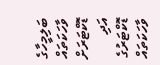ބަލިމީހާގެ ވާހަކަތައް ޑޮކްޓަރަށް އަދި ޑޮކްޓަރުގެ ވާހަކަތައް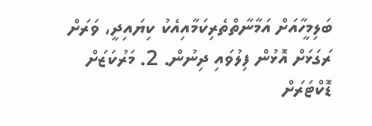ބަލިމީހާއަށް އަމާނާތްތެރިކަމާއިއެކު ކިޔައިދީ، ވަރަށް ރަގަޅަށް އޮޅުން ފިލުވައި ދިނުން. 2. މަރުކަޒަށް ޑޮކްޓަރަށް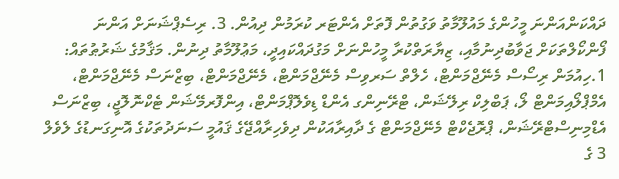ދައްކަންއަންނަ މީހުންގެ މައުލޫމާތު ވަގުތުން ފޮތަށް އެންޓަރ ކުރަމުން ދިއުން. 3. ރިސެޕްޝަނަށް އަންނަ ފޯންކޯލްތަކަށް ޖަވާބުދިނުމާއި، ޒިޔާރަތްކުރާ މީހުންނަށް މަގުދައްކައިދީ، މަޢުލޫމާތު ދިނުން. މަޤާމުގެ ޝަރުޠުތައް: 1.ހިއުމަން ރިސޯސް މެނޭޖްމަންޓް، ހެލްތް ސަރވިސް މެނޭޖްމަންޓް، މެނޭޖްމަންޓް، ބިޒްނަސް މެނޭޖްމަންޓް، އެމްޕްލޯއިމަންޓް ލޯ، ޕަބްލިކް ރިލޭޝަން، ޓްރޭނިންގ އެންޑް ޑިވެލޮޕްމަންޓް، އިންފޮރމޭޝަން ޓެކްނޮލޮޖީ، ބިޒްނަސް އެޑްމިނިސްޓްރޭޝަން، ޕްރޮޖެކްޓް މެނޭޖްމަންޓް ގެ ދާއިރާއަކުން ދިވެހިރާއްޖޭގެ ޤައުމީ ސަނަދުތަކުގެ އޮނިގަނޑުގެ ލެވެލް 3 ގެ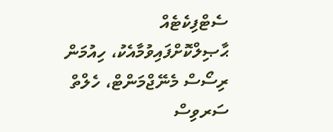ސެޓްފިކެޓެއް ޙާޞިލްކޮށްފައިވުމާއެކު، ހިއުމަން ރިސޯސް މެނޭޖްމަންޓް، ހެލްތް ސަރވިސް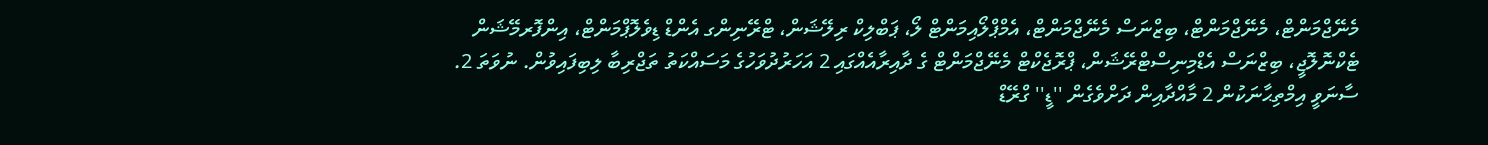މެނޭޖްމަންޓް، މެނޭޖްމަންޓް، ބިޒްނަސް މެނޭޖްމަންޓް، އެމްޕްލޯއިމަންޓް ލޯ، ޕަބްލިކް ރިލޭޝަން، ޓްރޭނިންގ އެންޑް ޑިވެލޮޕްމަންޓް، އިންފޮރމޭޝަން ޓެކްނޮލޮޖީ، ބިޒްނަސް އެޑްމިނިސްޓްރޭޝަން، ޕްރޮޖެކްޓް މެނޭޖްމަންޓް ގެ ދާއިރާއެއްގައި 2 އަހަރުދުވަހުގެ މަސައްކަތު ތަޖްރިބާ ލިބިފައިވުން. ނުވަތަ 2. ސާނަވީ އިމްތިޙާނަކުން 2 މާއްދާއިން ދަށްވެގެން ''ޑީ'' ގްރޭޑް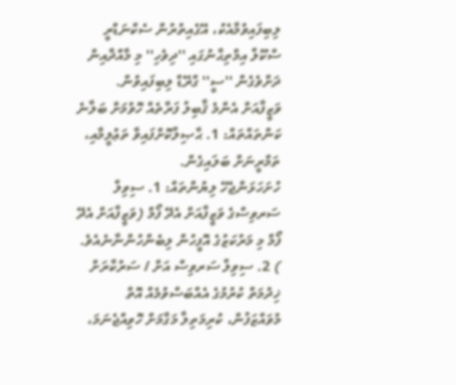ލިބިފައިވުމާއެކު، އޭގެއިތުރުން ސެކްނަޑްރީ ސްކޫލް އިމްތިޙާނުގައި ''ދިވެހި'' މި މާއްދާއިން ދަށްވެގެން ''ސީ'' ގްރޭޑް ލިބިފައިވުން. ވަޒީފާއަށް އެންމެ ޤާބިލު ފަރާތެއް ހޮވުމަށް ބަލާނެ ކަންތައްތައް: 1. ޙާޞިލްކޮށްފައިވާ ތަޢުލީމާއި، ތަމްރީނަށް ބަލައިގެން.
ހުށަހަޅަންޖެހޭ ލިޔުންތައް: 1. ސިވިލް ސަރވިސްގެ ވަޒީފާއަށް އެދޭ ފޯމް (ވަޒީފާއަށް އެދޭ ފޯމް މި މަރުކަޒުގެ އޮފީހުން ލިބެންހުންނާނެއެވެ. ) 2. ސިވިލް ސަރވިސް އަށް / ސަރުކާރަށް ޚިދުމަތް ކުރުމުގެ އެއްބަސްވުމެއް އޮތް މުވައްޒަފުން، ކުރިމަތިލާ މަގާމަށް ހޮވިއްޖެނަމަ،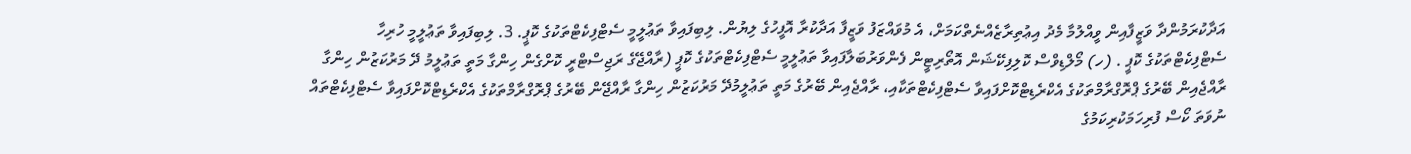އަދާކުރަމުންދާ ވަޒީފާއިން ވީއްލުމާ މެދު އިޢުތިރާޒެއްނެތްކަމަށް، އެ މުވައްޒަފު ވަޒީފާ އަދާކުރާ އޮފީހުގެ ލިޔުން. ލިބިފައިވާ ތަޢުލީމީ ސެޓްފިކެޓްތަކުގެ ކޮޕީ. 3. ލިބިފައިވާ ތަޢުލީމީ ހުރިހާ ސެޓްފިކެޓްތަކުގެ ކޮޕީ . (ހ) މޯލްޑިވްސް ކޮލިފިކޭޝަން އޮތޯރިޓީން ފެންވަރުބަލާފައިވާ ތަޢުލީމީ ސެޓްފިކެޓްތަކުގެ ކޮޕީ (ރާއްޖޭގެ ރަޖިސްޓްރީ ކޮށްގެން ހިންގާ މަތީ ތަޢުލީމު ދޭ މަރުކަޒުން ހިންގާ ރާއްޖެއިން ބޭރުގެ ޕްރޮގްރާމްތަކުގެ އެކްރެޑިޓްކޮށްފައިވާ ސެޓްފިކެޓްތަކާއި، ރާއްޖެއިން ބޭރުގެ މަތީ ތަޢުލީމުދޭ މަރުކަޒުން ހިންގާ ރާއްޖޭން ބޭރުގެ ޕްރޮގްރާމްތަކުގެ އެކްރެޑިޓްކޮށްފައިވާ ސެޓްފިކެޓްތައް ނުވަތަ ކޯސް ފުރިހަމަކުރިކަމުގެ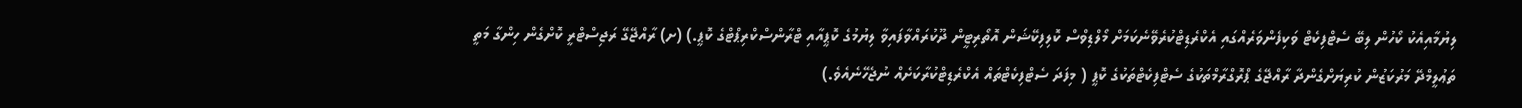ލިޔުމާއިއެކު ކޯހުން ލިބޭ ސެޓްފިކެޓް ވަކިފެންވަރެއްގައި އެކްރެޑިޓްކުރެވޭނެކަމަށް މޯލްޑިވްސް ކޮލިފިކޭޝަން އޮތޯރިޓީން ދޫކުރައްވާފައިވާ ލިޔުމުގެ ކޮޕީއާއި ޓްރާންސްކްރިޕްޓްގެ ކޮޕީ.) (ށ) ރާއްޖޭގޭ ރަޖިސްޓްރީ ކޮށްގެން ހިންގާ މަތީ ތަޢުލީމްދޭ މަރުކަޒުން ކުރިޔަށްގެންދާ ރާއްޖޭގެ ޕްރޮގްރާމްތަކުގެ ސެޓްފިކެޓްތަކުގެ ކޮޕީ ( މިފަދަ ސެޓްފިކެޓްތައް އެކްރެޑިޓްކުރާކަށެއް ނުޖެހޭނެއެވެ.)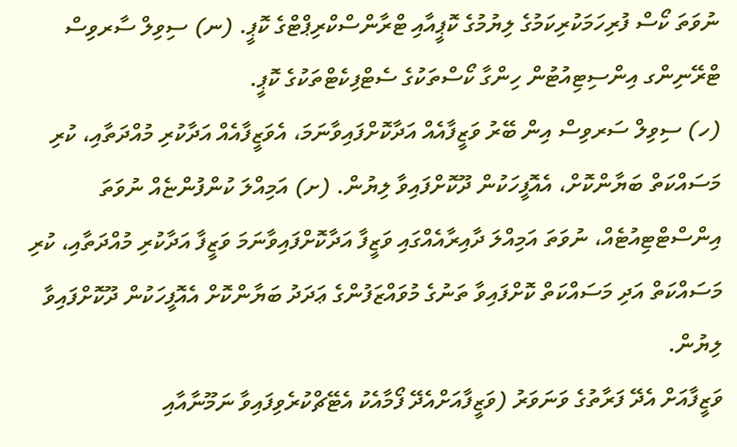ނުވަތަ ކޯސް ފުރިހަމަކުރިކަމުގެ ލިޔުމުގެ ކޮޕީއާއި ޓްރާންސްކްރިޕްޓްގެ ކޮޕީ. (ނ) ސިވިލް ސާރވިސް ޓްރޭނިންގ އިންސިޓިއުޓުން ހިންގާ ކޯސްތަކުގެ ސެޓްފިކެޓްތަކުގެ ކޮޕީ.
(ހ) ސިވިލް ސަރވިސް އިން ބޭރު ވަޒީފާއެއް އަދާކޮށްފައިވާނަމަ، އެވަޒީފާއެއް އަދާކުރި މުއްދަތާއި، ކުރި މަސައްކަތް ބަޔާންކޮށް، އެއޮފީހަކުން ދޫކޮށްފައިވާ ލިޔުން. (ށ) އަމިއްލަ ކުންފުންޏެއް ނުވަތަ އިންސްޓްޓިއުޓެއް، ނުވަތަ އަމިއްލަ ދާއިރާއެއްގައި ވަޒީފާ އަދާކޮށްފައިވާނަމަ ވަޒީފާ އަދާކުރި މުއްދަތާއި، ކުރި މަސައްކަތް އަދި މަސައްކަތް ކޮށްފައިވާ ތަނުގެ މުވައްޒަފުންގެ ޢަދަދު ބަޔާންކޮށް އެއޮފީހަކުން ދޫކޮށްފައިވާ ލިޔުން.
ވަޒީފާއަށް އެދޭ ފަރާތުގެ ވަނަވަރު (ވަޒީފާއަށްއެދޭ ފޯމާއެކު އެޓޭޗްކުރެވިފައިވާ ނަމޫނާއާއި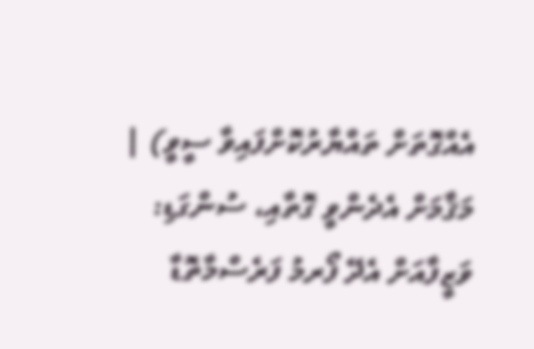އެއްގޮތަށް ތައްޔާރުކޮށްފައިވާ ސީވީ) |
މަޤާމަށް އެދެންވީ ގޮތާއި، ސުންގަޑި:
ވަޒީފާއަށް އެދޭ ފޯރމު ފަރެސްމާތޮޑާ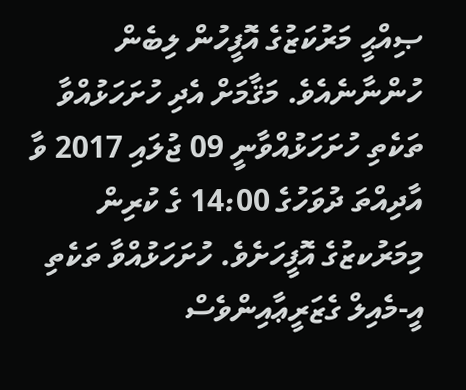ޞިއްޙީ މަރުކަޒުގެ އޮފީހުން ލިބެން ހުންނާނެއެވެ. މަޤާމަށް އެދި ހުށަހަޅުއްވާ ތަކެތި ހުށަހަޅުއްވާނީ 09 ޖުލައި 2017 ވާ އާދިއްތަ ދުވަހުގެ 14:00 ގެ ކުރިން މިމަރުކޒުގެ އޮފީހަށެވެ. ހުށަހަޅުއްވާ ތަކެތި އީ-މެއިލް ގެޒަރީޢާއިންވެސް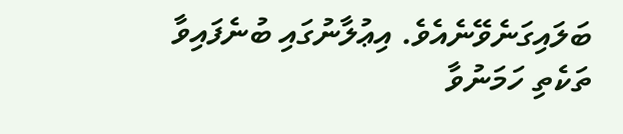ބަލައިގަނެވޭނެއެވެ. އިޢުލާނުގައި ބުނެފައިވާ ތަކެތި ހަމަނުވާ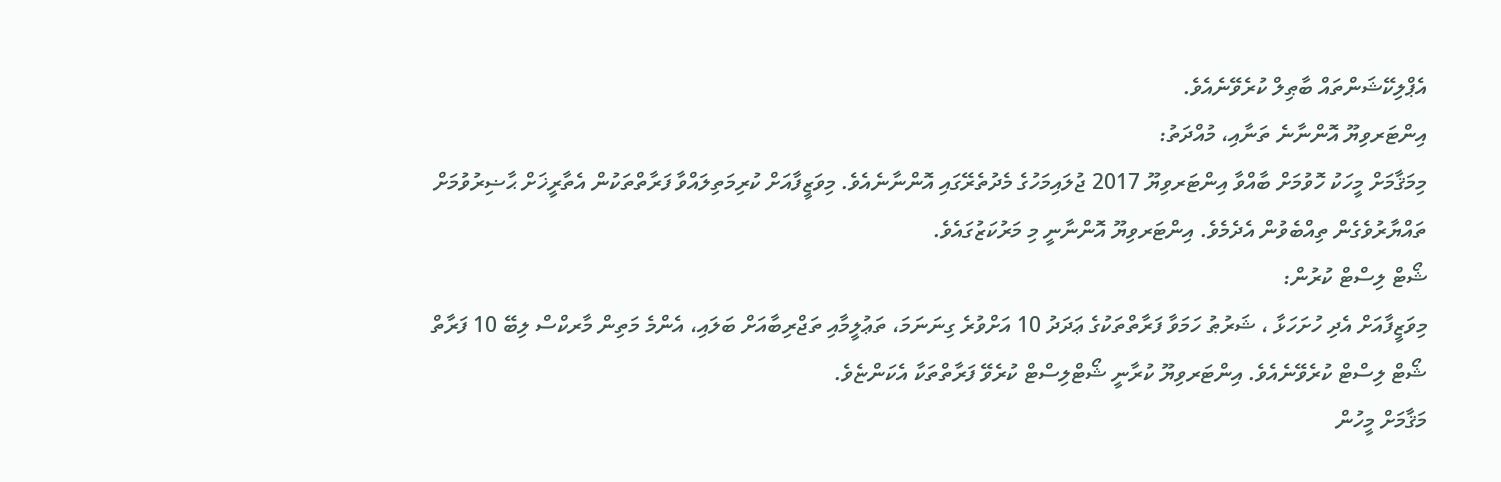އެޕްލިކޭޝަންތައް ބާޠިލް ކުރެވޭނެއެވެ.
އިންޓަރވިޔޫ އޮންނާނެ ތަނާއި، މުއްދަތު:
މިމަޤާމަށް މީހަކު ހޮވުމަށް ބާއްވާ އިންޓަރވިޔޫ 2017 ޖުލައިމަހުގެ މެދުތެރޭގައި އޮންނާނެއެވެ. މިވަޒީފާއަށް ކުރިމަތިލައްވާ ފަރާތްތަކުން އެތާރީޚަށް ޙާޟިރުވުމަށް ތައްޔާރުވެގެން ތިއްބެވުން އެދެމެވެ. އިންޓަރވިޔޫ އޮންނާނީ މި މަރުކަޒުގައެވެ.
ޝޯޓް ލިސްޓް ކުރުން:
މިވަޒީފާއަށް އެދި ހުށަހަޅާ ، ޝަރުޠު ހަމަވާ ފަރާތްތަކުގެ ޢަދަދު 10 އަށްވުރެ ގިނަނަމަ، ތަޢުލީމާއި ތަޖްރިބާއަށް ބަލައި، އެންމެ މަތިން މާރކްސް ލިބޭ 10 ފަރާތް ޝޯޓް ލިސްޓް ކުރެވޭނެއެވެ. އިންޓަރވިޔޫ ކުރާނީ ޝޯޓްލިސްޓް ކުރެވޭ ފަރާތްތަކާ އެކަންޏެވެ.
މަޤާމަށް މީހުން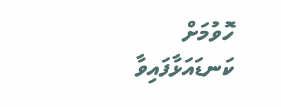ހޮވުމަށް ކަނޑައަޅާފައިވާ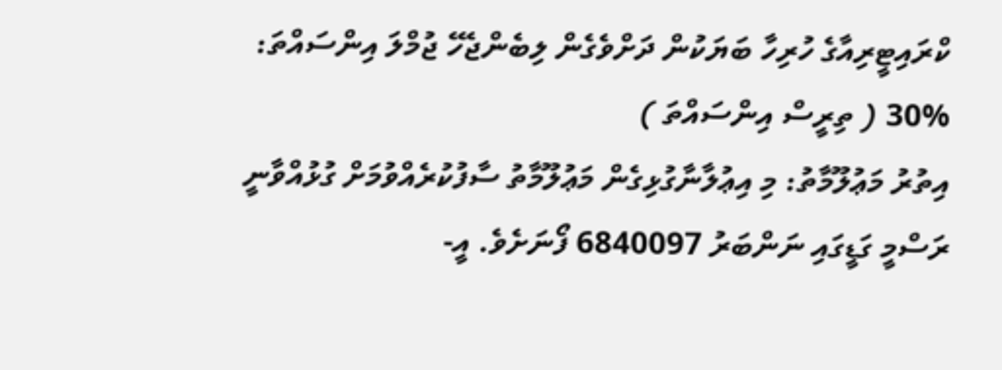ކްރައިޓީރިއާގެ ހުރިހާ ބަޔަކުން ދަށްވެގެން ލިބެންޖެހޭ ޖުމްލަ އިންސައްތަ: %30 ( ތިރީސް އިންސައްތަ )
އިތުރު މަޢުލޫމާތު: މި އިޢުލާނާގުޅިގެން މަޢުލޫމާތު ސާފުކުރެއްވުމަށް ގުޅުއްވާނީ ރަސްމީ ގަޑީގައި ނަންބަރު 6840097 ފޯނަށެވެ. އީ-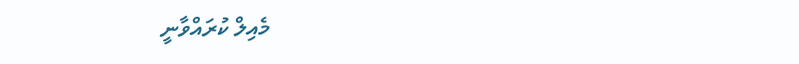މެއިލް ކުރައްވާނީ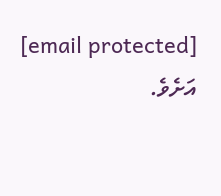[email protected] އަށެވެ.